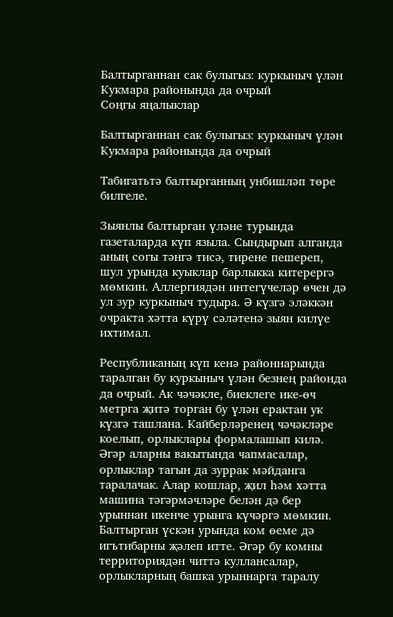Балтырганнан сак булыгыз: куркыныч үлән Кукмара районында да очрый
Соңгы яңалыклар

Балтырганнан сак булыгыз: куркыныч үлән Кукмара районында да очрый

Табигатьтә балтырганның унбишләп төре билгеле.

Зыянлы балтырган үләне турында газеталарда күп языла. Сындырып алганда аның согы тәнгә тисә, тирене пешереп, шул урында куыклар барлыкка китерергә мөмкин. Аллергиядән интегүчеләр өчен дә ул зур куркыныч тудыра. Ә күзгә эләккән очракта хәтта күрү сәләтенә зыян килүе ихтимал.

Республиканың күп кенә районнарында таралган бу куркыныч үлән безнең районда да очрый. Ак чәчәкле, биеклеге ике-өч метрга җитә торган бу үлән ерактан ук күзгә ташлана. Кайберләренең чәчәкләре коелып, орлыклары формалашып килә. Әгәр аларны вакытында чапмасалар, орлыклар тагын да зуррак мәйданга таралачак. Алар кошлар, җил һәм хәтта машина тәгәрмәчләре белән дә бер урыннан икенче урынга күчәргә мөмкин. Балтырган үскән урында ком өеме дә игътибарны җәлеп итте. Әгәр бу комны территориядән читтә куллансалар, орлыкларның башка урыннарга таралу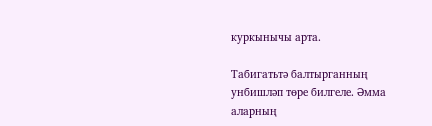куркынычы арта.

Табигатьтә балтырганның унбишләп төре билгеле. Әмма аларның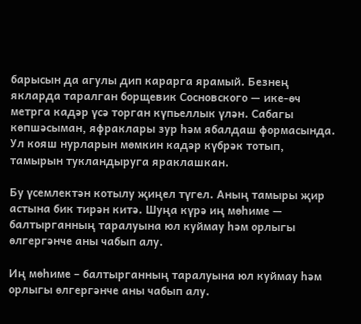барысын да агулы дип карарга ярамый. Безнең якларда таралган борщевик Сосновского — ике-өч метрга кадәр үсә торган күпьеллык үлән. Сабагы көпшәсыман, яфраклары зур һәм ябалдаш формасында. Ул кояш нурларын мөмкин кадәр күбрәк тотып, тамырын тукландыруга яраклашкан.

Бу үсемлектән котылу җиңел түгел. Аның тамыры җир астына бик тирән китә. Шуңа күрә иң мөһиме — балтырганның таралуына юл куймау һәм орлыгы өлгергәнче аны чабып алу.

Иң мөһиме – балтырганның таралуына юл куймау һәм орлыгы өлгергәнче аны чабып алу.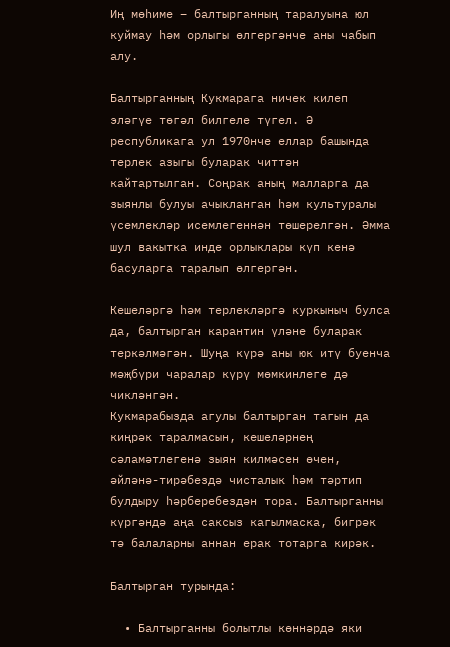Иң мөһиме – балтырганның таралуына юл куймау һәм орлыгы өлгергәнче аны чабып алу.

Балтырганның Кукмарага ничек килеп эләгүе төгәл билгеле түгел. Ә республикага ул 1970нче еллар башында терлек азыгы буларак читтән кайтартылган. Соңрак аның малларга да зыянлы булуы ачыкланган һәм культуралы үсемлекләр исемлегеннән төшерелгән. Әмма шул вакытка инде орлыклары күп кенә басуларга таралып өлгергән.

Кешеләргә һәм терлекләргә куркыныч булса да, балтырган карантин үләне буларак теркәлмәгән. Шуңа күрә аны юк итү буенча мәҗбүри чаралар күрү мөмкинлеге дә чикләнгән.
Кукмарабызда агулы балтырган тагын да киңрәк таралмасын, кешеләрнең сәламәтлегенә зыян килмәсен өчен, әйләнә-тирәбездә чисталык һәм тәртип булдыру һәрберебездән тора. Балтырганны күргәндә аңа саксыз кагылмаска, бигрәк тә балаларны аннан ерак тотарга кирәк.

Балтырган турында:

  • Балтырганны болытлы көннәрдә яки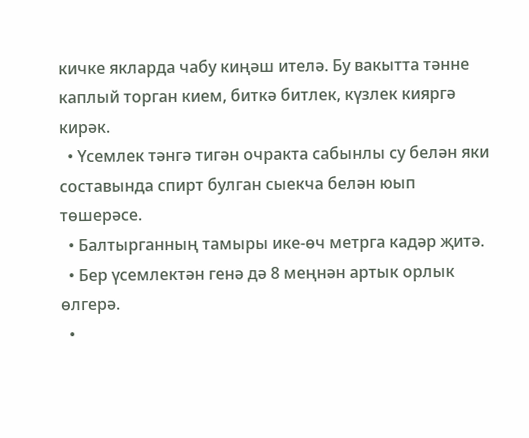кичке якларда чабу киңәш ителә. Бу вакытта тәнне каплый торган кием, биткә битлек, күзлек кияргә кирәк.
  • Үсемлек тәнгә тигән очракта сабынлы су белән яки составында спирт булган сыекча белән юып төшерәсе.
  • Балтырганның тамыры ике-өч метрга кадәр җитә.
  • Бер үсемлектән генә дә 8 меңнән артык орлык өлгерә.
  •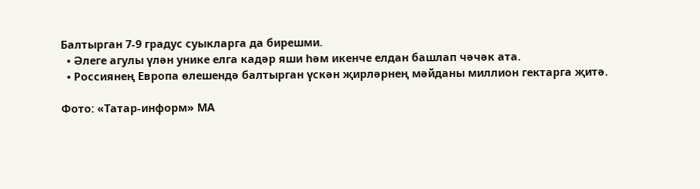Балтырган 7-9 градус суыкларга да бирешми.
  • Әлеге агулы үлән унике елга кадәр яши һәм икенче елдан башлап чәчәк ата.
  • Россиянең Европа өлешендә балтырган үскән җирләрнең мәйданы миллион гектарга җитә.

Фото: «Татар-информ» МА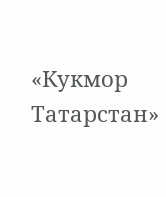«Кукмор Татарстан»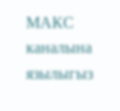МАКС каналына язылыгыз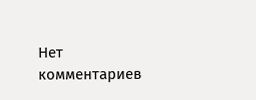Нет комментариев